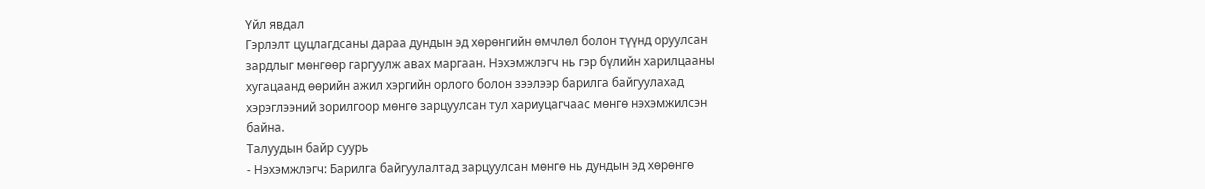Үйл явдал
Гэрлэлт цуцлагдсаны дараа дундын эд хөрөнгийн өмчлөл болон түүнд оруулсан зардлыг мөнгөөр гаргуулж авах маргаан. Нэхэмжлэгч нь гэр бүлийн харилцааны хугацаанд өөрийн ажил хэргийн орлого болон зээлээр барилга байгуулахад хэрэглээний зорилгоор мөнгө зарцуулсан тул хариуцагчаас мөнгө нэхэмжилсэн байна.
Талуудын байр суурь
- Нэхэмжлэгч: Барилга байгуулалтад зарцуулсан мөнгө нь дундын эд хөрөнгө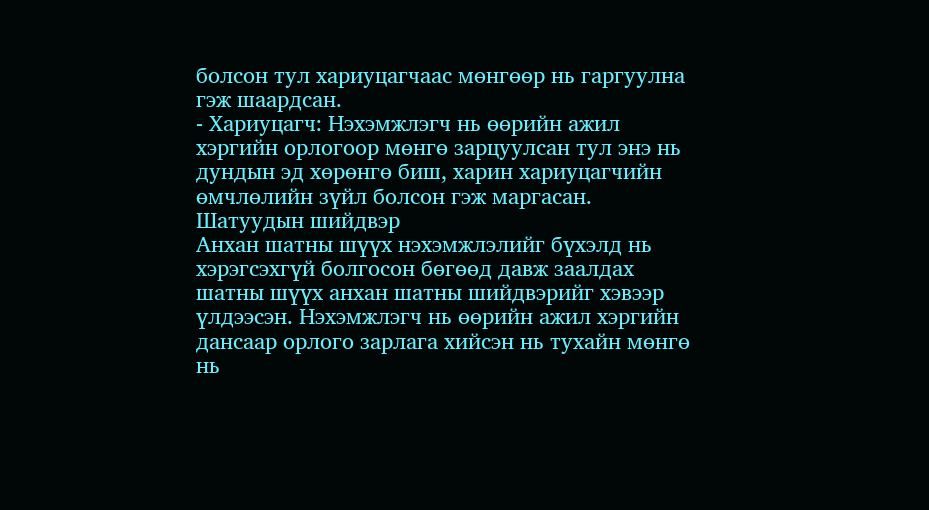болсон тул хариуцагчаас мөнгөөр нь гаргуулна гэж шаардсан.
- Хариуцагч: Нэхэмжлэгч нь өөрийн ажил хэргийн орлогоор мөнгө зарцуулсан тул энэ нь дундын эд хөрөнгө биш, харин хариуцагчийн өмчлөлийн зүйл болсон гэж маргасан.
Шатуудын шийдвэр
Анхан шатны шүүх нэхэмжлэлийг бүхэлд нь хэрэгсэхгүй болгосон бөгөөд давж заалдах шатны шүүх анхан шатны шийдвэрийг хэвээр үлдээсэн. Нэхэмжлэгч нь өөрийн ажил хэргийн дансаар орлого зарлага хийсэн нь тухайн мөнгө нь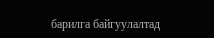барилга байгуулалтад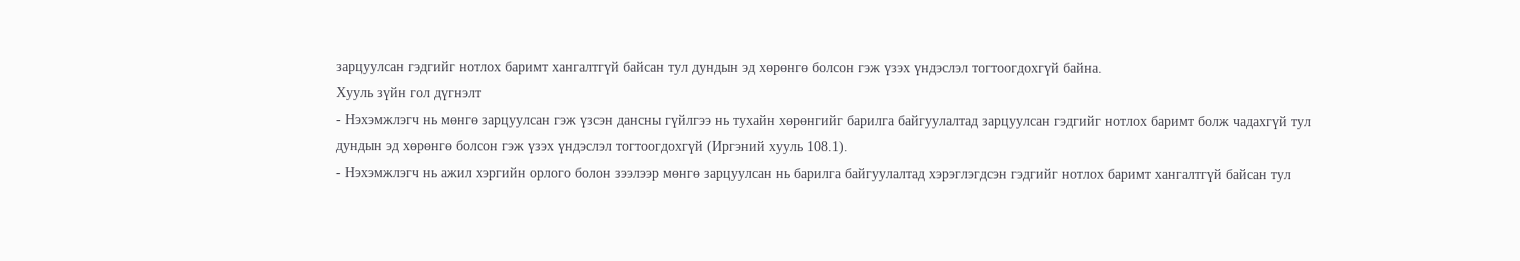зарцуулсан гэдгийг нотлох баримт хангалтгүй байсан тул дундын эд хөрөнгө болсон гэж үзэх үндэслэл тогтоогдохгүй байна.
Хууль зүйн гол дүгнэлт
- Нэхэмжлэгч нь мөнгө зарцуулсан гэж үзсэн дансны гүйлгээ нь тухайн хөрөнгийг барилга байгуулалтад зарцуулсан гэдгийг нотлох баримт болж чадахгүй тул дундын эд хөрөнгө болсон гэж үзэх үндэслэл тогтоогдохгүй (Иргэний хууль 108.1).
- Нэхэмжлэгч нь ажил хэргийн орлого болон зээлээр мөнгө зарцуулсан нь барилга байгуулалтад хэрэглэгдсэн гэдгийг нотлох баримт хангалтгүй байсан тул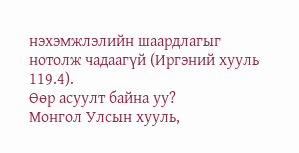нэхэмжлэлийн шаардлагыг нотолж чадаагүй (Иргэний хууль 119.4).
Өөр асуулт байна уу?
Монгол Улсын хууль,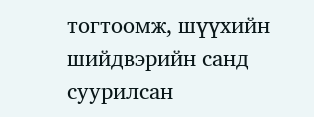тогтоомж, шүүхийн шийдвэрийн санд суурилсан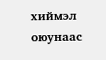хиймэл оюунаас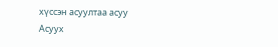хүссэн асуултаа асуу
Асуух